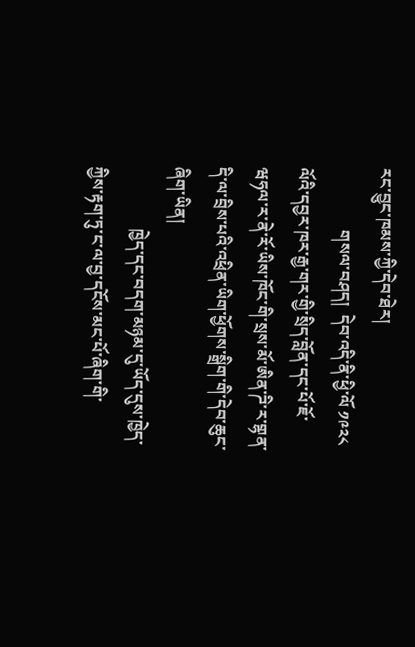རང་བྱུང་ཁམས་ཀྱི་དེབ་ཐེར།
               གསལ་བཤད།  དེབ་འདི་ནི་ཕྱི་ལོ ༡༩༢༨ ལོའི་དབྱར་ཁར་རྒྱ་གར་གྱི་སྲིད་བློན་དང་པོ་ཇོ་ཝཧལ་ར་ནེ་རོ་ཡིས་ཁོང་གི་སྲས་མོ་ཨིན་ཌི་ར་གྷན་དི་ལ་བྲིས་པའི་འཕྲིན་ཡིག་ཕྱོགས་སྒྲིག་གི་དེབ་ཆུང་ཞིག་ཡིན།
               ཁྱེད་དང་བདག་མཉམ་དུ་ཡོད་དུས་ཁྱེད་ཀྱིས་རྟག་ཏུ་ང་ལ་བྱ་དངོས་མང་པོ་ཞིག་གི་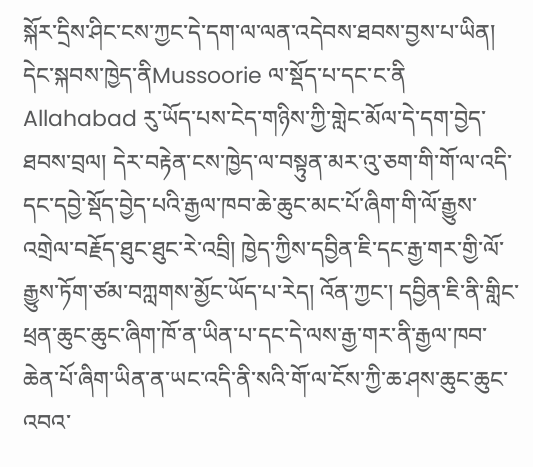སྐོར་དྲིས་ཤིང་ངས་ཀྱང་དེ་དག་ལ་ལན་འདེབས་ཐབས་བྱས་པ་ཡིན། དེང་སྐབས་ཁྱེད་ནིMussoorie ལ་སྡོད་པ་དང་ང་ནི Allahabad རུ་ཡོད་པས་ངེད་གཉིས་ཀྱི་གླེང་མོལ་དེ་དག་བྱེད་ཐབས་བྲལ། དེར་བརྟེན་ངས་ཁྱེད་ལ་བསྟུན་མར་འུ་ཅག་གི་གོ་ལ་འདི་དང་དབྱེ་སྡོད་བྱེད་པའི་རྒྱལ་ཁབ་ཆེ་ཆུང་མང་པོ་ཞིག་གི་ལོ་རྒྱུས་འགྲེལ་བརྗོད་ཐུང་ཐུང་རེ་འབྲི། ཁྱེད་ཀྱིས་དབྱིན་ཇི་དང་རྒྱ་གར་གྱི་ལོ་རྒྱུས་ཏོག་ཙམ་བཀླགས་མྱོང་ཡོད་པ་རེད། འོན་ཀྱང་། དབྱིན་ཇི་ནི་གླིང་ཕྲན་ཆུང་ཆུང་ཞིག་ཁོ་ན་ཡིན་པ་དང་དེ་ལས་རྒྱ་གར་ནི་རྒྱལ་ཁབ་ཆེན་པོ་ཞིག་ཡིན་ན་ཡང་འདི་ནི་སའི་གོ་ལ་ངོས་ཀྱི་ཆ་ཤས་ཆུང་ཆུང་འབའ་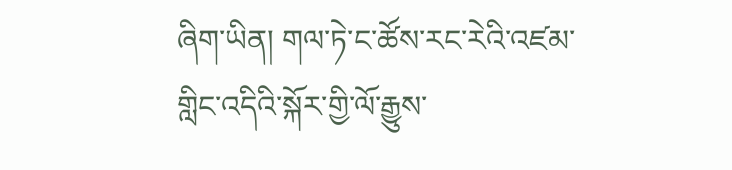ཞིག་ཡིན། གལ་ཏེ་ང་ཚོས་རང་རེའི་འཛམ་གླིང་འདིའི་སྐོར་གྱི་ལོ་རྒྱུས་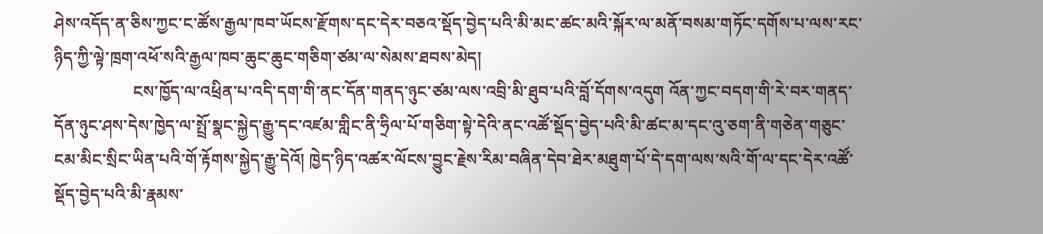ཤེས་འདོད་ན་ཅིས་ཀྱང་ང་ཚོས་རྒྱལ་ཁབ་ཡོངས་རྫོགས་དང་དེར་བཅའ་སྡོད་བྱེད་པའི་མི་མང་ཚང་མའི་སྐོར་ལ་མནོ་བསམ་གཏོང་དགོས་པ་ལས་རང་ཉིད་ཀྱི་ལྟེ་ཁྲག་འཕོ་སའི་རྒྱལ་ཁབ་ཆུང་ཆུང་གཅིག་ཙམ་ལ་སེམས་ཐབས་མེད།
                   ངས་ཁྱོད་ལ་འཕྲིན་པ་འདི་དག་གི་ནང་དོན་གནད་ཉུང་ཙམ་ལས་འབྲི་མི་ཐུབ་པའི་བློ་དོགས་འདུག འོན་ཀྱང་བདག་གི་རེ་བར་གནད་དོན་ཉུང་ཤས་དེས་ཁྱེད་ལ་སྤྲོ་སྣང་སྐྱེད་རྒྱུ་དང་འཛམ་གླིང་ནི་ཧྲིལ་པོ་གཅིག་སྟེ་དེའི་ནང་འཚོ་སྡོད་བྱེད་པའི་མི་ཚང་མ་དང་འུ་ཅག་ནི་གཅེན་གཅུང་ངམ་མིང་སྲིང་ཡིན་པའི་གོ་རྟོགས་སྐྱེད་རྒྱུ་དེའོ། ཁྱེད་ཉིད་འཚར་ལོངས་བྱུང་རྗེས་རིམ་བཞིན་དེབ་ཐེར་མཐུག་པོ་དེ་དག་ལས་སའི་གོ་ལ་དང་དེར་འཚོ་སྡོད་བྱེད་པའི་མི་རྣམས་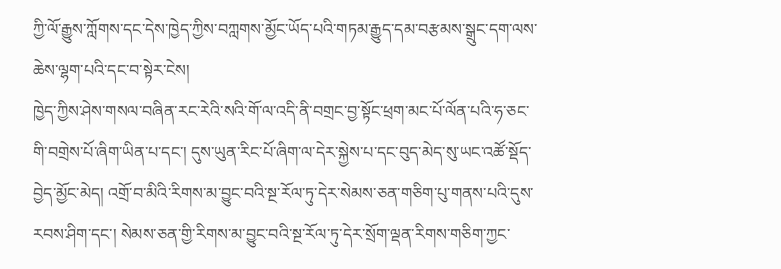ཀྱི་ལོ་རྒྱུས་ཀློགས་དང་དེས་ཁྱེད་ཀྱིས་བཀླགས་མྱོང་ཡོད་པའི་གཏམ་རྒྱུད་དམ་བརྩམས་སྒྲུང་དག་ལས་ཆེས་ལྷག་པའི་དང་བ་སྟེར་ངེས།
ཁྱེད་ཀྱིས་ཤེས་གསལ་བཞིན་རང་རེའི་སའི་གོ་ལ་འདི་ནི་བགྲང་བྱ་སྟོང་ཕྲག་མང་པོ་ལོན་པའི་ཧ་ཅང་གི་བགྲེས་པོ་ཞིག་ཡིན་པ་དང་། དུས་ཡུན་རིང་པོ་ཞིག་ལ་དེར་སྐྱེས་པ་དང་བུད་མེད་སུ་ཡང་འཚོ་སྡོད་བྱེད་མྱོང་མེད། འགྲོ་བ་མིའི་རིགས་མ་བྱུང་བའི་སྔ་རོལ་ཏུ་དེར་སེམས་ཅན་གཅིག་པུ་གནས་པའི་དུས་རབས་ཤིག་དང་། སེམས་ཅན་གྱི་རིགས་མ་བྱུང་བའི་སྔ་རོལ་ཏུ་དེར་སྲོག་ལྡན་རིགས་གཅིག་ཀྱང་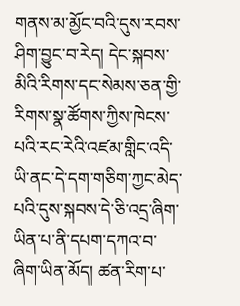གནས་མ་མྱོང་བའི་དུས་རབས་ཤིག་བྱུང་བ་རེད། དེང་སྐབས་མིའི་རིགས་དང་སེམས་ཅན་གྱི་རིགས་སྣ་ཚོགས་ཀྱིས་ཁེངས་པའི་རང་རེའི་འཛམ་གླིང་འདི་ཡི་ནང་དེ་དག་གཅིག་ཀྱང་མེད་པའི་དུས་སྐབས་དེ་ཅི་འདྲ་ཞིག་ཡིན་པ་ནི་དཔག་དཀའ་བ་ཞིག་ཡིན་མོད། ཚན་རིག་པ་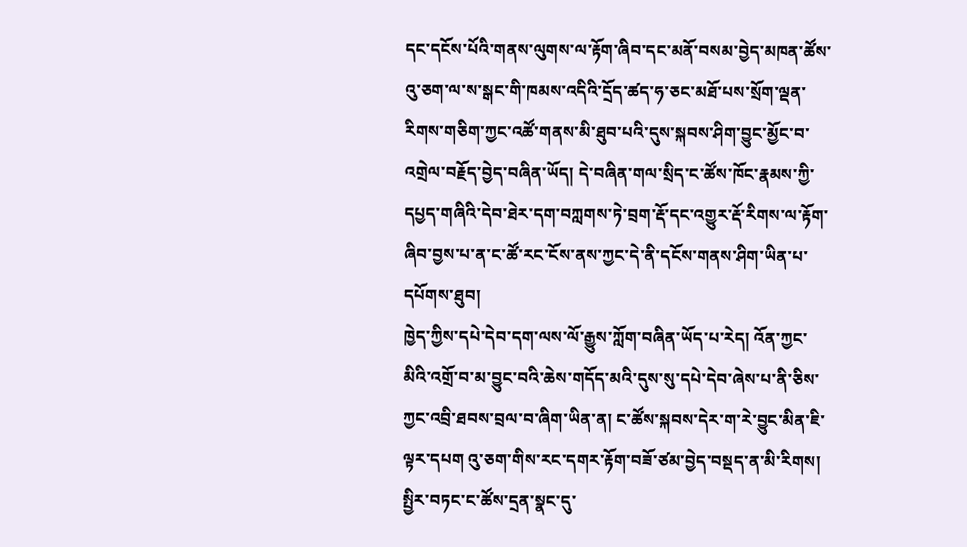དང་དངོས་པོའི་གནས་ལུགས་ལ་རྟོག་ཞིབ་དང་མནོ་བསམ་བྱེད་མཁན་ཚོས་འུ་ཅག་ལ་ས་སྒང་གི་ཁམས་འདིའི་དྲོད་ཚད་ཧ་ཅང་མཐོ་པས་སྲོག་ལྡན་རིགས་གཅིག་ཀྱང་འཚོ་གནས་མི་ཐུབ་པའི་དུས་སྐབས་ཤིག་བྱུང་མྱོང་བ་འགྲེལ་བརྗོད་བྱེད་བཞིན་ཡོད། དེ་བཞིན་གལ་སྲིད་ང་ཚོས་ཁོང་རྣམས་ཀྱི་དཔྱད་གཞིའི་དེབ་ཐེར་དག་བཀླགས་ཏེ་བྲག་རྡོ་དང་འགྱུར་རྡོ་རིགས་ལ་རྟོག་ཞིབ་བྱས་པ་ན་ང་ཚོ་རང་ངོས་ནས་ཀྱང་དེ་ནི་དངོས་གནས་ཤིག་ཡིན་པ་དཔོགས་ཐུབ།
ཁྱེད་ཀྱིས་དཔེ་དེབ་དག་ལས་ལོ་རྒྱུས་ཀློག་བཞིན་ཡོད་པ་རེད། འོན་ཀྱང་མིའི་འགྲོ་བ་མ་བྱུང་བའི་ཆེས་གདོད་མའི་དུས་སུ་དཔེ་དེབ་ཞེས་པ་ནི་ཅིས་ཀྱང་འབྲི་ཐབས་བྲལ་བ་ཞིག་ཡིན་ན། ང་ཚོས་སྐབས་དེར་ག་རེ་བྱུང་མིན་ཇི་ལྟར་དཔག འུ་ཅག་གིས་རང་དགར་རྟོག་བཟོ་ཙམ་བྱེད་བསྡད་ན་མི་རིགས། སྤྱིར་བཏང་ང་ཚོས་དྲན་སྣང་དུ་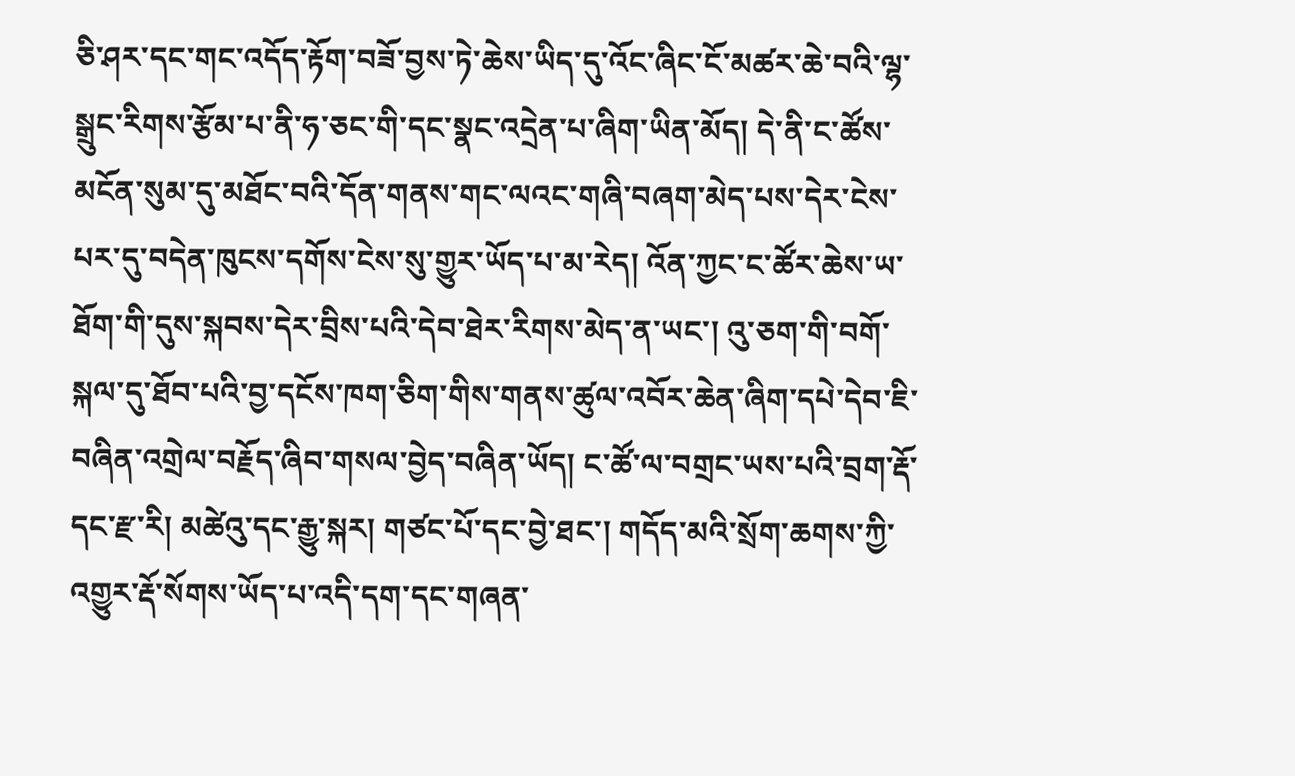ཅི་ཤར་དང་གང་འདོད་རྟོག་བཟོ་བྱས་ཏེ་ཆེས་ཡིད་དུ་འོང་ཞིང་ངོ་མཚར་ཆེ་བའི་ལྷ་སྒྲུང་རིགས་རྩོམ་པ་ནི་ཧ་ཅང་གི་དང་སྣང་འདྲེན་པ་ཞིག་ཡིན་མོད། དེ་ནི་ང་ཚོས་མངོན་སུམ་དུ་མཐོང་བའི་དོན་གནས་གང་ལའང་གཞི་བཞག་མེད་པས་དེར་ངེས་པར་དུ་བདེན་ཁུངས་དགོས་ངེས་སུ་གྱུར་ཡོད་པ་མ་རེད། འོན་ཀྱང་ང་ཚོར་ཆེས་ཡ་ཐོག་གི་དུས་སྐབས་དེར་བྲིས་པའི་དེབ་ཐེར་རིགས་མེད་ན་ཡང་། འུ་ཅག་གི་བགོ་སྐལ་དུ་ཐོབ་པའི་བྱ་དངོས་ཁག་ཅིག་གིས་གནས་ཚུལ་འབོར་ཆེན་ཞིག་དཔེ་དེབ་ཇི་བཞིན་འགྲེལ་བརྗོད་ཞིབ་གསལ་བྱེད་བཞིན་ཡོད། ང་ཚོ་ལ་བགྲང་ཡས་པའི་བྲག་རྡོ་དང་རྫ་རི། མཚེའུ་དང་རྒྱུ་སྐར། གཙང་པོ་དང་བྱེ་ཐང་། གདོད་མའི་སྲོག་ཆགས་ཀྱི་འགྱུར་རྡོ་སོགས་ཡོད་པ་འདི་དག་དང་གཞན་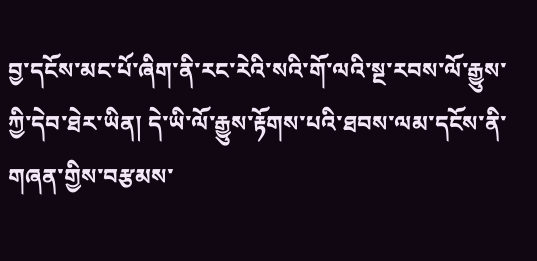བྱ་དངོས་མང་པོ་ཞིག་ནི་རང་རེའི་སའི་གོ་ལའི་སྔ་རབས་ལོ་རྒྱུས་ཀྱི་དེབ་ཐེར་ཡིན། དེ་ཡི་ལོ་རྒྱུས་རྟོགས་པའི་ཐབས་ལམ་དངོས་ནི་གཞན་གྱིས་བརྩམས་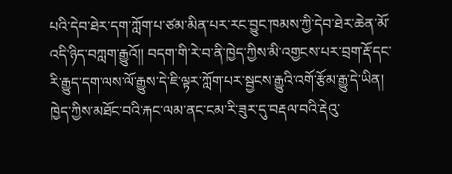པའི་དེབ་ཐེར་དག་ཀློག་པ་ཙམ་མིན་པར་རང་བྱུང་ཁམས་ཀྱི་དེབ་ཐེར་ཆེན་མོ་འདི་ཉིད་བཀླག་རྒྱུའོ།། བདག་གི་རེ་བ་ནི་ཁྱེད་ཀྱིས་མི་འགྱངས་པར་བྲག་རྡོ་དང་རི་རྒྱུད་དག་ལས་ལོ་རྒྱུས་དེ་ཇི་ལྟར་ཀློག་པར་སྦྱངས་རྒྱུའི་འགོ་རྩོམ་རྒྱུ་དེ་ཡིན། ཁྱེད་ཀྱིས་མཐོང་བའི་རྐང་ལམ་ནང་ངམ་རི་ཟུར་དུ་བརྡལ་བའི་རྡེའུ་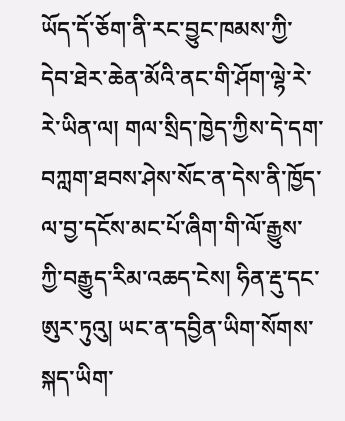ཡོད་དོ་ཅོག་ནི་རང་བྱུང་ཁམས་ཀྱི་དེབ་ཐེར་ཆེན་མོའི་ནང་གི་ཤོག་ལྷེ་རེ་རེ་ཡིན་ལ། གལ་སྲིད་ཁྱེད་ཀྱིས་དེ་དག་བཀླག་ཐབས་ཤེས་སོང་ན་དེས་ནི་ཁྱོད་ལ་བྱ་དངོས་མང་པོ་ཞིག་གི་ལོ་རྒྱུས་ཀྱི་བརྒྱུད་རིམ་འཆད་ངེས། ཧིན་རྡུ་དང་ཨུར་ཏུའུ། ཡང་ན་དབྱིན་ཡིག་སོགས་སྐད་ཡིག་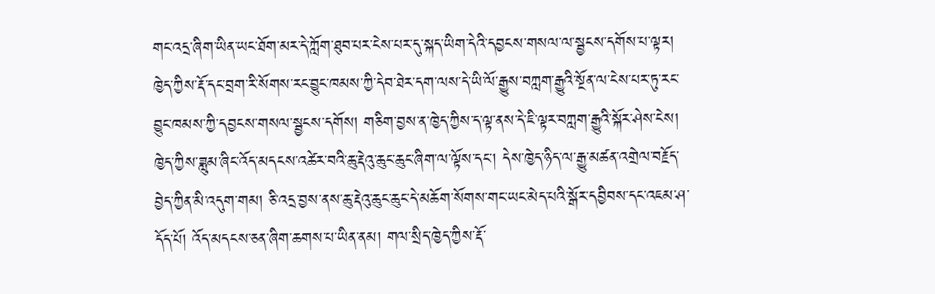གང་འདྲ་ཞིག་ཡིན་ཡང་ཐོག་མར་དེ་ཀློག་ཐུབ་པར་ངེས་པར་དུ་སྐད་ཡིག་དེའི་དབྱངས་གསལ་ལ་སྦྱངས་དགོས་པ་ལྟར། ཁྱེད་ཀྱིས་རྡོ་དང་བྲག་རི་སོགས་རང་བྱུང་ཁམས་ཀྱི་དེབ་ཐེར་དག་ལས་དེ་ཡི་ལོ་རྒྱུས་བཀླག་རྒྱུའི་སྔོན་ལ་ངེས་པར་ཏུ་རང་བྱུང་ཁམས་ཀྱི་དབྱངས་གསལ་སྦྱངས་དགོས། གཅིག་བྱས་ན་ཁྱེད་ཀྱིས་ད་ལྟ་ནས་དེ་ཇི་ལྟར་བཀླག་རྒྱུའི་སྐོར་ཤེས་ངེས། ཁྱེད་ཀྱིས་ཟླུམ་ཞིང་འོད་མདངས་འཚེར་བའི་ཆུ་རྡེའུ་ཆུང་ཆུང་ཞིག་ལ་ལྟོས་དང་། དེས་ཁྱེད་ཉིད་ལ་རྒྱུ་མཚན་འགྲེལ་བརྗོད་བྱེད་ཀྱིན་མི་འདུག་གམ། ཅི་འདྲ་བྱས་ནས་ཆུ་རྡེའུ་ཆུང་ཆུང་དེ་མཆོག་སོགས་གང་ཡང་མེད་པའི་སྒོར་དབྱིབས་དང་འཇམ་ཤ་དོད་པོ། འོད་མདངས་ཅན་ཞིག་ཆགས་པ་ཡིན་ནམ། གལ་སྲིད་ཁྱེད་ཀྱིས་རྡོ་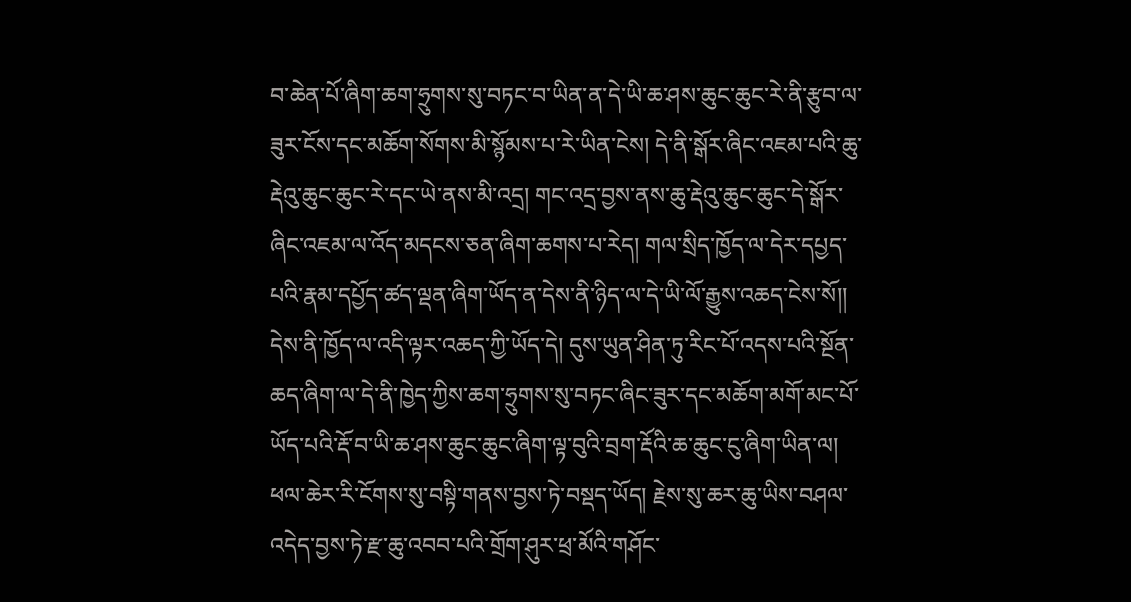བ་ཆེན་པོ་ཞིག་ཆག་ཧྲུགས་སུ་བཏང་བ་ཡིན་ན་དེ་ཡི་ཆ་ཤས་ཆུང་ཆུང་རེ་ནི་རྩུབ་ལ་ཟུར་ངོས་དང་མཆོག་སོགས་མི་སྙོམས་པ་རེ་ཡིན་ངེས། དེ་ནི་སྒོར་ཞིང་འཇམ་པའི་ཆུ་རྡེའུ་ཆུང་ཆུང་རེ་དང་ཡེ་ནས་མི་འདྲ། གང་འདྲ་བྱས་ནས་ཆུ་རྡེའུ་ཆུང་ཆུང་དེ་སྒོར་ཞིང་འཇམ་ལ་འོད་མདངས་ཅན་ཞིག་ཆགས་པ་རེད། གལ་སྲིད་ཁྱོད་ལ་དེར་དཔྱད་པའི་རྣམ་དཔྱོད་ཚད་ལྡན་ཞིག་ཡོད་ན་དེས་ནི་ཉིད་ལ་དེ་ཡི་ལོ་རྒྱུས་འཆད་ངེས་སོ།། དེས་ནི་ཁྱོད་ལ་འདི་ལྟར་འཆད་ཀྱི་ཡོད་དེ། དུས་ཡུན་ཤིན་ཏུ་རིང་པོ་འདས་པའི་སྔོན་ཆད་ཞིག་ལ་དེ་ནི་ཁྱེད་ཀྱིས་ཆག་ཧྲུགས་སུ་བཏང་ཞིང་ཟུར་དང་མཆོག་མགོ་མང་པོ་ཡོད་པའི་རྡོ་བ་ཡི་ཆ་ཤས་ཆུང་ཆུང་ཞིག་ལྟ་བུའི་བྲག་རྡོའི་ཆ་ཆུང་ངུ་ཞིག་ཡིན་ལ། ཕལ་ཆེར་རི་ངོགས་སུ་བསྟི་གནས་བྱས་ཏེ་བསྡད་ཡོད། རྗེས་སུ་ཆར་ཆུ་ཡིས་བཤལ་འདེད་བྱས་ཏེ་རྫ་ཆུ་འབབ་པའི་གྲོག་ཤུར་ཕྲ་མོའི་གཤོང་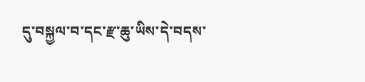དུ་བསྐྱལ་བ་དང་རྫ་ཆུ་ཡིས་དེ་བདས་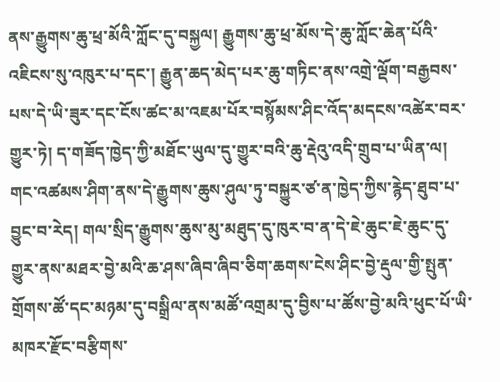ནས་རྒྱུགས་ཆུ་ཕྲ་མོའི་ཀློང་དུ་བསྐྱལ། རྒྱུགས་ཆུ་ཕྲ་མོས་དེ་ཆུ་ཀློང་ཆེན་པོའི་འཇིངས་སུ་འཁུར་པ་དང་། རྒྱུན་ཆད་མེད་པར་ཆུ་གཏིང་ནས་འགྲེ་ལྡོག་བརྒྱབས་པས་དེ་ཡི་ཟུར་དང་ངོས་ཚང་མ་འཇམ་པོར་བསྙོམས་ཤིང་འོད་མདངས་འཚེར་བར་གྱུར་ཏེ། ད་གཟོད་ཁྱེད་ཀྱི་མཐོང་ཡུལ་དུ་གྱུར་བའི་ཆུ་རྡེའུ་འདི་གྲུབ་པ་ཡིན་ལ། གང་འཚམས་ཤིག་ནས་དེ་རྒྱུགས་ཆུས་ཤུལ་ཏུ་བསྐྱུར་ཙ་ན་ཁྱེད་ཀྱིས་རྙེད་ཐུབ་པ་བྱུང་བ་རེད། གལ་སྲིད་རྒྱུགས་ཆུས་མུ་མཐུད་དུ་ཁུར་བ་ན་དེ་ཇེ་ཆུང་ཇེ་ཆུང་དུ་གྱུར་ནས་མཐར་བྱེ་མའི་ཆ་ཤས་ཞིབ་ཞིབ་ཅིག་ཆགས་ངེས་ཤིང་བྱེ་རྡུལ་གྱི་སྤུན་གྲོགས་ཚོ་དང་མཉམ་དུ་བསྒྲིལ་ནས་མཚོ་འགྲམ་དུ་བྱིས་པ་ཚོས་བྱེ་མའི་ཕུང་པོ་ཡི་མཁར་རྫོང་བརྩིགས་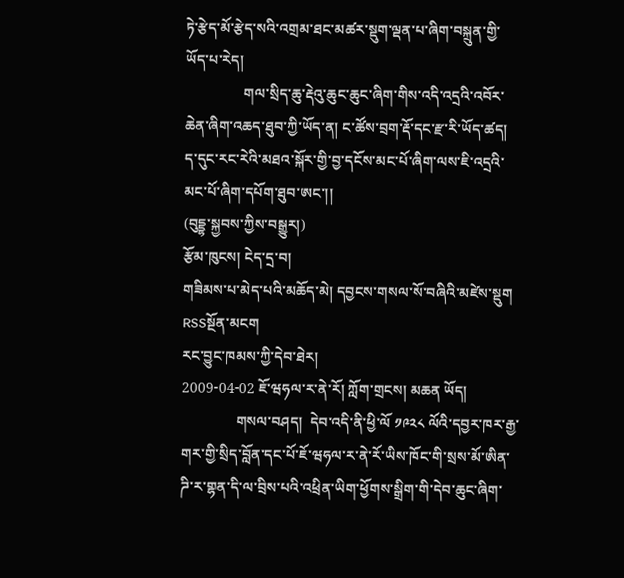ཏེ་རྩེད་མོ་རྩེད་སའི་འགྲམ་ཐང་མཚར་སྡུག་ལྡན་པ་ཞིག་བསྐྲུན་གྱི་ཡོད་པ་རེད།
                གལ་སྲིད་ཆུ་རྡེའུ་ཆུང་ཆུང་ཞིག་གིས་འདི་འདྲའི་འབོར་ཆེན་ཞིག་འཆད་ཐུབ་ཀྱི་ཡོད་ན། ང་ཚོས་བྲག་རྡོ་དང་རྫ་རི་ཡོད་ཚད། ད་དུང་རང་རེའི་མཐའ་སྐོར་གྱི་བྱ་དངོས་མང་པོ་ཞིག་ལས་ཇི་འདྲའི་མང་པོ་ཞིག་དཔོག་ཐུབ་ཨང་།།
(བུདྡྷ་སྐྱབས་ཀྱིས་བསྒྱུར།)
རྩོམ་ཁུངས། ངེད་དྲ་བ།
གཟིམས་པ་མེད་པའི་མཆོད་མེ། དབྱངས་གསལ་སོ་བཞིའི་མཛེས་སྡུག  RSSསྔོན་མངག
རང་བྱུང་ཁམས་ཀྱི་དེབ་ཐེར།
2009-04-02 ཇོ་ཝཧལ་ར་ནེ་རོ། ཀློག་གྲངས། མཆན ཡོད།
               གསལ་བཤད།  དེབ་འདི་ནི་ཕྱི་ལོ ༡༩༢༨ ལོའི་དབྱར་ཁར་རྒྱ་གར་གྱི་སྲིད་བློན་དང་པོ་ཇོ་ཝཧལ་ར་ནེ་རོ་ཡིས་ཁོང་གི་སྲས་མོ་ཨིན་ཌི་ར་གྷན་དི་ལ་བྲིས་པའི་འཕྲིན་ཡིག་ཕྱོགས་སྒྲིག་གི་དེབ་ཆུང་ཞིག་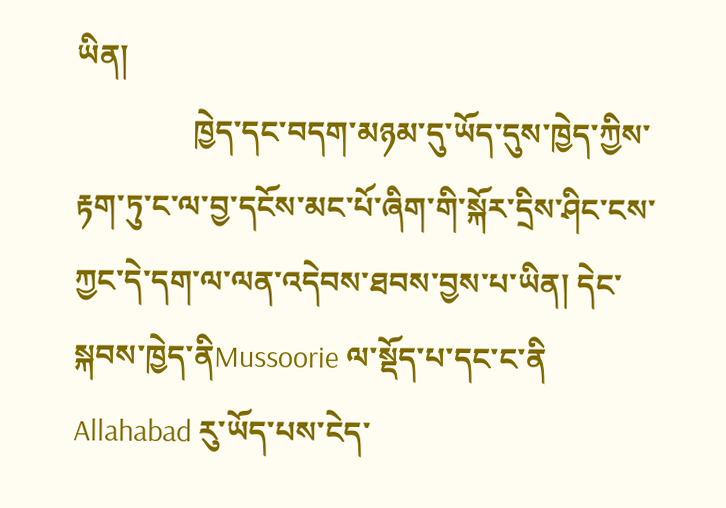ཡིན།
               ཁྱེད་དང་བདག་མཉམ་དུ་ཡོད་དུས་ཁྱེད་ཀྱིས་རྟག་ཏུ་ང་ལ་བྱ་དངོས་མང་པོ་ཞིག་གི་སྐོར་དྲིས་ཤིང་ངས་ཀྱང་དེ་དག་ལ་ལན་འདེབས་ཐབས་བྱས་པ་ཡིན། དེང་སྐབས་ཁྱེད་ནིMussoorie ལ་སྡོད་པ་དང་ང་ནི Allahabad རུ་ཡོད་པས་ངེད་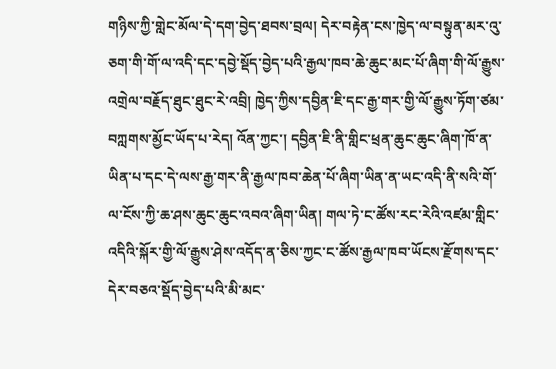གཉིས་ཀྱི་གླེང་མོལ་དེ་དག་བྱེད་ཐབས་བྲལ། དེར་བརྟེན་ངས་ཁྱེད་ལ་བསྟུན་མར་འུ་ཅག་གི་གོ་ལ་འདི་དང་དབྱེ་སྡོད་བྱེད་པའི་རྒྱལ་ཁབ་ཆེ་ཆུང་མང་པོ་ཞིག་གི་ལོ་རྒྱུས་འགྲེལ་བརྗོད་ཐུང་ཐུང་རེ་འབྲི། ཁྱེད་ཀྱིས་དབྱིན་ཇི་དང་རྒྱ་གར་གྱི་ལོ་རྒྱུས་ཏོག་ཙམ་བཀླགས་མྱོང་ཡོད་པ་རེད། འོན་ཀྱང་། དབྱིན་ཇི་ནི་གླིང་ཕྲན་ཆུང་ཆུང་ཞིག་ཁོ་ན་ཡིན་པ་དང་དེ་ལས་རྒྱ་གར་ནི་རྒྱལ་ཁབ་ཆེན་པོ་ཞིག་ཡིན་ན་ཡང་འདི་ནི་སའི་གོ་ལ་ངོས་ཀྱི་ཆ་ཤས་ཆུང་ཆུང་འབའ་ཞིག་ཡིན། གལ་ཏེ་ང་ཚོས་རང་རེའི་འཛམ་གླིང་འདིའི་སྐོར་གྱི་ལོ་རྒྱུས་ཤེས་འདོད་ན་ཅིས་ཀྱང་ང་ཚོས་རྒྱལ་ཁབ་ཡོངས་རྫོགས་དང་དེར་བཅའ་སྡོད་བྱེད་པའི་མི་མང་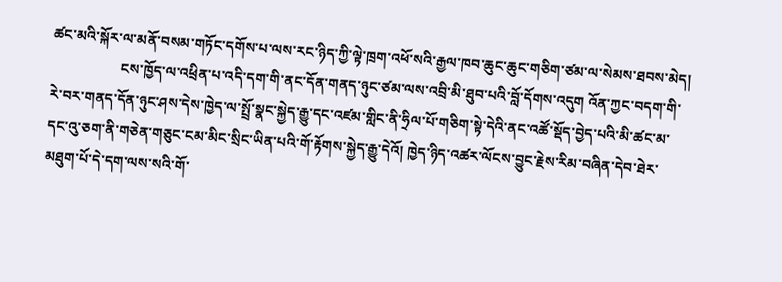ཚང་མའི་སྐོར་ལ་མནོ་བསམ་གཏོང་དགོས་པ་ལས་རང་ཉིད་ཀྱི་ལྟེ་ཁྲག་འཕོ་སའི་རྒྱལ་ཁབ་ཆུང་ཆུང་གཅིག་ཙམ་ལ་སེམས་ཐབས་མེད།
                   ངས་ཁྱོད་ལ་འཕྲིན་པ་འདི་དག་གི་ནང་དོན་གནད་ཉུང་ཙམ་ལས་འབྲི་མི་ཐུབ་པའི་བློ་དོགས་འདུག འོན་ཀྱང་བདག་གི་རེ་བར་གནད་དོན་ཉུང་ཤས་དེས་ཁྱེད་ལ་སྤྲོ་སྣང་སྐྱེད་རྒྱུ་དང་འཛམ་གླིང་ནི་ཧྲིལ་པོ་གཅིག་སྟེ་དེའི་ནང་འཚོ་སྡོད་བྱེད་པའི་མི་ཚང་མ་དང་འུ་ཅག་ནི་གཅེན་གཅུང་ངམ་མིང་སྲིང་ཡིན་པའི་གོ་རྟོགས་སྐྱེད་རྒྱུ་དེའོ། ཁྱེད་ཉིད་འཚར་ལོངས་བྱུང་རྗེས་རིམ་བཞིན་དེབ་ཐེར་མཐུག་པོ་དེ་དག་ལས་སའི་གོ་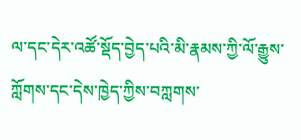ལ་དང་དེར་འཚོ་སྡོད་བྱེད་པའི་མི་རྣམས་ཀྱི་ལོ་རྒྱུས་ཀློགས་དང་དེས་ཁྱེད་ཀྱིས་བཀླགས་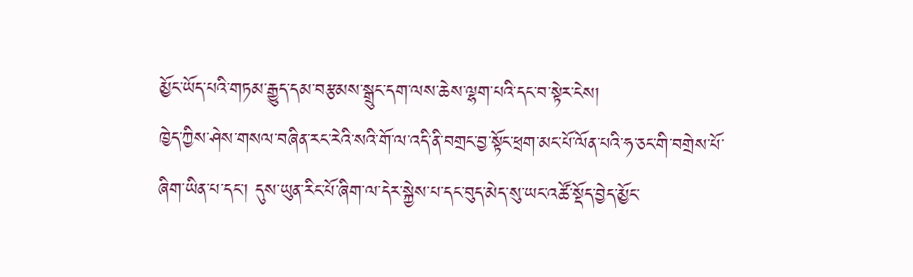མྱོང་ཡོད་པའི་གཏམ་རྒྱུད་དམ་བརྩམས་སྒྲུང་དག་ལས་ཆེས་ལྷག་པའི་དང་བ་སྟེར་ངེས།
ཁྱེད་ཀྱིས་ཤེས་གསལ་བཞིན་རང་རེའི་སའི་གོ་ལ་འདི་ནི་བགྲང་བྱ་སྟོང་ཕྲག་མང་པོ་ལོན་པའི་ཧ་ཅང་གི་བགྲེས་པོ་ཞིག་ཡིན་པ་དང་། དུས་ཡུན་རིང་པོ་ཞིག་ལ་དེར་སྐྱེས་པ་དང་བུད་མེད་སུ་ཡང་འཚོ་སྡོད་བྱེད་མྱོང་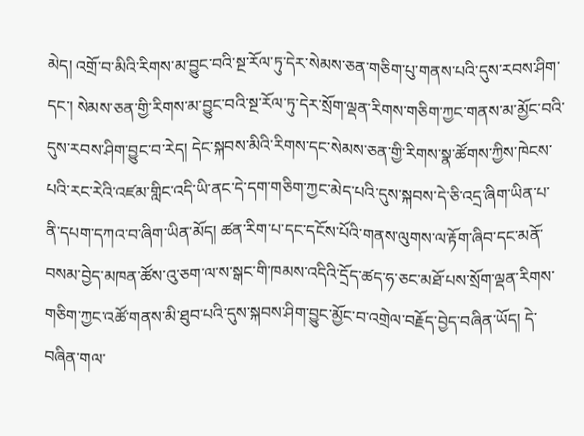མེད། འགྲོ་བ་མིའི་རིགས་མ་བྱུང་བའི་སྔ་རོལ་ཏུ་དེར་སེམས་ཅན་གཅིག་པུ་གནས་པའི་དུས་རབས་ཤིག་དང་། སེམས་ཅན་གྱི་རིགས་མ་བྱུང་བའི་སྔ་རོལ་ཏུ་དེར་སྲོག་ལྡན་རིགས་གཅིག་ཀྱང་གནས་མ་མྱོང་བའི་དུས་རབས་ཤིག་བྱུང་བ་རེད། དེང་སྐབས་མིའི་རིགས་དང་སེམས་ཅན་གྱི་རིགས་སྣ་ཚོགས་ཀྱིས་ཁེངས་པའི་རང་རེའི་འཛམ་གླིང་འདི་ཡི་ནང་དེ་དག་གཅིག་ཀྱང་མེད་པའི་དུས་སྐབས་དེ་ཅི་འདྲ་ཞིག་ཡིན་པ་ནི་དཔག་དཀའ་བ་ཞིག་ཡིན་མོད། ཚན་རིག་པ་དང་དངོས་པོའི་གནས་ལུགས་ལ་རྟོག་ཞིབ་དང་མནོ་བསམ་བྱེད་མཁན་ཚོས་འུ་ཅག་ལ་ས་སྒང་གི་ཁམས་འདིའི་དྲོད་ཚད་ཧ་ཅང་མཐོ་པས་སྲོག་ལྡན་རིགས་གཅིག་ཀྱང་འཚོ་གནས་མི་ཐུབ་པའི་དུས་སྐབས་ཤིག་བྱུང་མྱོང་བ་འགྲེལ་བརྗོད་བྱེད་བཞིན་ཡོད། དེ་བཞིན་གལ་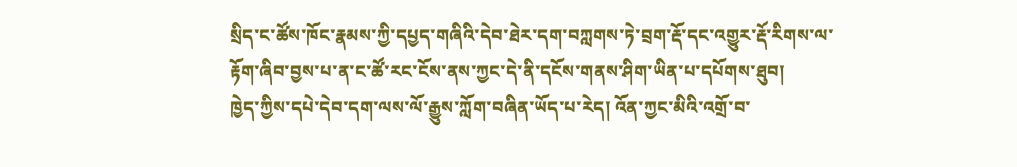སྲིད་ང་ཚོས་ཁོང་རྣམས་ཀྱི་དཔྱད་གཞིའི་དེབ་ཐེར་དག་བཀླགས་ཏེ་བྲག་རྡོ་དང་འགྱུར་རྡོ་རིགས་ལ་རྟོག་ཞིབ་བྱས་པ་ན་ང་ཚོ་རང་ངོས་ནས་ཀྱང་དེ་ནི་དངོས་གནས་ཤིག་ཡིན་པ་དཔོགས་ཐུབ།
ཁྱེད་ཀྱིས་དཔེ་དེབ་དག་ལས་ལོ་རྒྱུས་ཀློག་བཞིན་ཡོད་པ་རེད། འོན་ཀྱང་མིའི་འགྲོ་བ་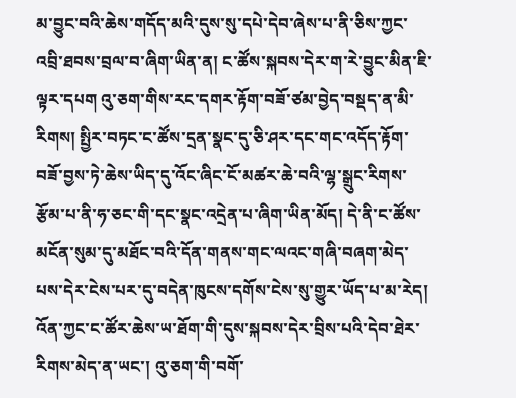མ་བྱུང་བའི་ཆེས་གདོད་མའི་དུས་སུ་དཔེ་དེབ་ཞེས་པ་ནི་ཅིས་ཀྱང་འབྲི་ཐབས་བྲལ་བ་ཞིག་ཡིན་ན། ང་ཚོས་སྐབས་དེར་ག་རེ་བྱུང་མིན་ཇི་ལྟར་དཔག འུ་ཅག་གིས་རང་དགར་རྟོག་བཟོ་ཙམ་བྱེད་བསྡད་ན་མི་རིགས། སྤྱིར་བཏང་ང་ཚོས་དྲན་སྣང་དུ་ཅི་ཤར་དང་གང་འདོད་རྟོག་བཟོ་བྱས་ཏེ་ཆེས་ཡིད་དུ་འོང་ཞིང་ངོ་མཚར་ཆེ་བའི་ལྷ་སྒྲུང་རིགས་རྩོམ་པ་ནི་ཧ་ཅང་གི་དང་སྣང་འདྲེན་པ་ཞིག་ཡིན་མོད། དེ་ནི་ང་ཚོས་མངོན་སུམ་དུ་མཐོང་བའི་དོན་གནས་གང་ལའང་གཞི་བཞག་མེད་པས་དེར་ངེས་པར་དུ་བདེན་ཁུངས་དགོས་ངེས་སུ་གྱུར་ཡོད་པ་མ་རེད། འོན་ཀྱང་ང་ཚོར་ཆེས་ཡ་ཐོག་གི་དུས་སྐབས་དེར་བྲིས་པའི་དེབ་ཐེར་རིགས་མེད་ན་ཡང་། འུ་ཅག་གི་བགོ་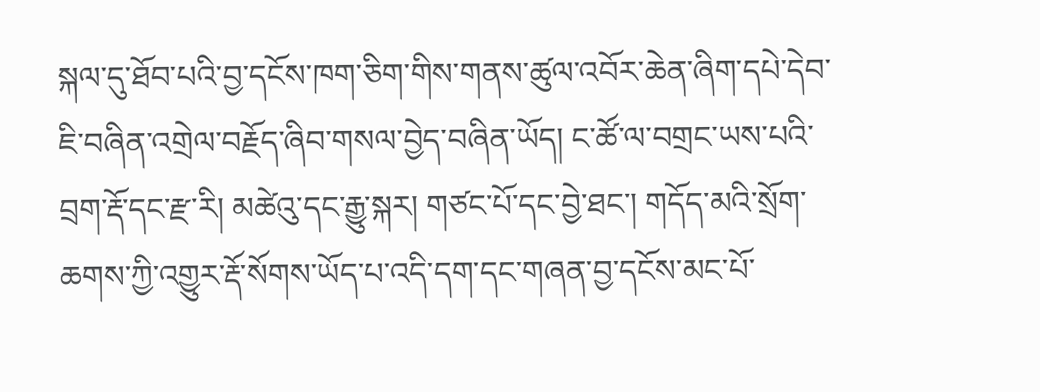སྐལ་དུ་ཐོབ་པའི་བྱ་དངོས་ཁག་ཅིག་གིས་གནས་ཚུལ་འབོར་ཆེན་ཞིག་དཔེ་དེབ་ཇི་བཞིན་འགྲེལ་བརྗོད་ཞིབ་གསལ་བྱེད་བཞིན་ཡོད། ང་ཚོ་ལ་བགྲང་ཡས་པའི་བྲག་རྡོ་དང་རྫ་རི། མཚེའུ་དང་རྒྱུ་སྐར། གཙང་པོ་དང་བྱེ་ཐང་། གདོད་མའི་སྲོག་ཆགས་ཀྱི་འགྱུར་རྡོ་སོགས་ཡོད་པ་འདི་དག་དང་གཞན་བྱ་དངོས་མང་པོ་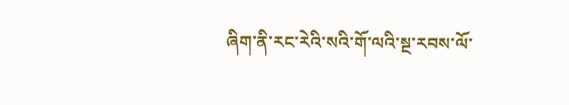ཞིག་ནི་རང་རེའི་སའི་གོ་ལའི་སྔ་རབས་ལོ་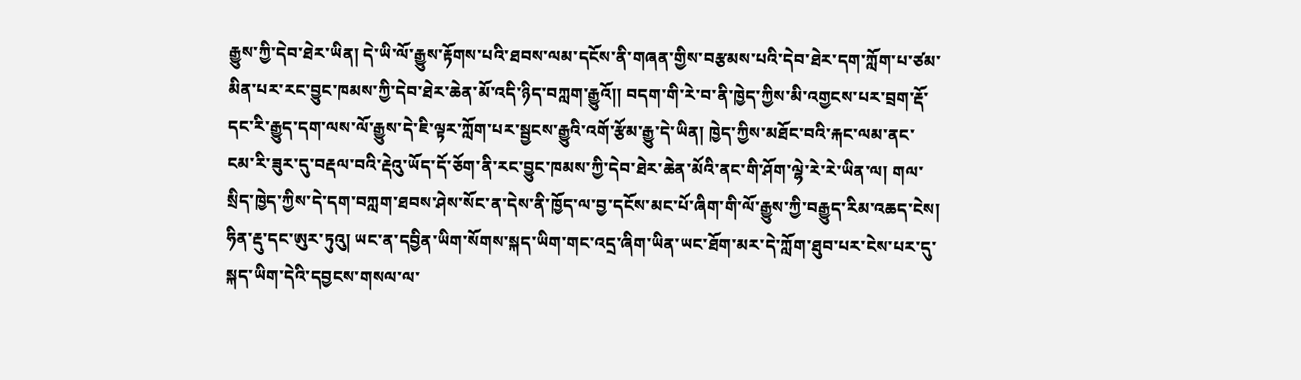རྒྱུས་ཀྱི་དེབ་ཐེར་ཡིན། དེ་ཡི་ལོ་རྒྱུས་རྟོགས་པའི་ཐབས་ལམ་དངོས་ནི་གཞན་གྱིས་བརྩམས་པའི་དེབ་ཐེར་དག་ཀློག་པ་ཙམ་མིན་པར་རང་བྱུང་ཁམས་ཀྱི་དེབ་ཐེར་ཆེན་མོ་འདི་ཉིད་བཀླག་རྒྱུའོ།། བདག་གི་རེ་བ་ནི་ཁྱེད་ཀྱིས་མི་འགྱངས་པར་བྲག་རྡོ་དང་རི་རྒྱུད་དག་ལས་ལོ་རྒྱུས་དེ་ཇི་ལྟར་ཀློག་པར་སྦྱངས་རྒྱུའི་འགོ་རྩོམ་རྒྱུ་དེ་ཡིན། ཁྱེད་ཀྱིས་མཐོང་བའི་རྐང་ལམ་ནང་ངམ་རི་ཟུར་དུ་བརྡལ་བའི་རྡེའུ་ཡོད་དོ་ཅོག་ནི་རང་བྱུང་ཁམས་ཀྱི་དེབ་ཐེར་ཆེན་མོའི་ནང་གི་ཤོག་ལྷེ་རེ་རེ་ཡིན་ལ། གལ་སྲིད་ཁྱེད་ཀྱིས་དེ་དག་བཀླག་ཐབས་ཤེས་སོང་ན་དེས་ནི་ཁྱོད་ལ་བྱ་དངོས་མང་པོ་ཞིག་གི་ལོ་རྒྱུས་ཀྱི་བརྒྱུད་རིམ་འཆད་ངེས། ཧིན་རྡུ་དང་ཨུར་ཏུའུ། ཡང་ན་དབྱིན་ཡིག་སོགས་སྐད་ཡིག་གང་འདྲ་ཞིག་ཡིན་ཡང་ཐོག་མར་དེ་ཀློག་ཐུབ་པར་ངེས་པར་དུ་སྐད་ཡིག་དེའི་དབྱངས་གསལ་ལ་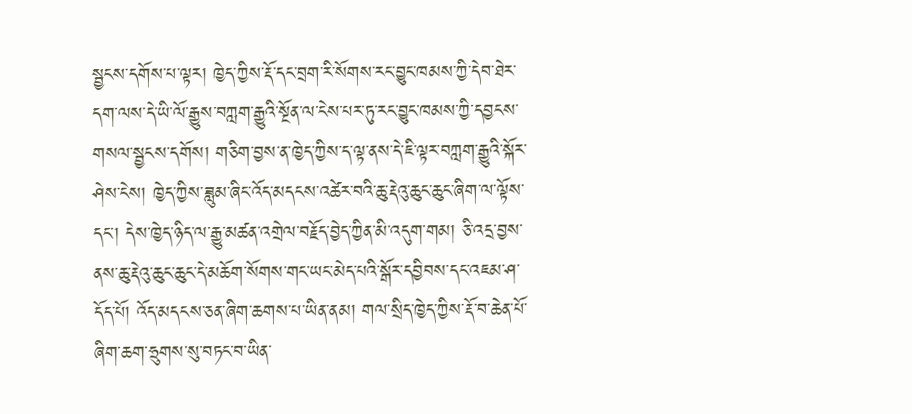སྦྱངས་དགོས་པ་ལྟར། ཁྱེད་ཀྱིས་རྡོ་དང་བྲག་རི་སོགས་རང་བྱུང་ཁམས་ཀྱི་དེབ་ཐེར་དག་ལས་དེ་ཡི་ལོ་རྒྱུས་བཀླག་རྒྱུའི་སྔོན་ལ་ངེས་པར་ཏུ་རང་བྱུང་ཁམས་ཀྱི་དབྱངས་གསལ་སྦྱངས་དགོས། གཅིག་བྱས་ན་ཁྱེད་ཀྱིས་ད་ལྟ་ནས་དེ་ཇི་ལྟར་བཀླག་རྒྱུའི་སྐོར་ཤེས་ངེས། ཁྱེད་ཀྱིས་ཟླུམ་ཞིང་འོད་མདངས་འཚེར་བའི་ཆུ་རྡེའུ་ཆུང་ཆུང་ཞིག་ལ་ལྟོས་དང་། དེས་ཁྱེད་ཉིད་ལ་རྒྱུ་མཚན་འགྲེལ་བརྗོད་བྱེད་ཀྱིན་མི་འདུག་གམ། ཅི་འདྲ་བྱས་ནས་ཆུ་རྡེའུ་ཆུང་ཆུང་དེ་མཆོག་སོགས་གང་ཡང་མེད་པའི་སྒོར་དབྱིབས་དང་འཇམ་ཤ་དོད་པོ། འོད་མདངས་ཅན་ཞིག་ཆགས་པ་ཡིན་ནམ། གལ་སྲིད་ཁྱེད་ཀྱིས་རྡོ་བ་ཆེན་པོ་ཞིག་ཆག་ཧྲུགས་སུ་བཏང་བ་ཡིན་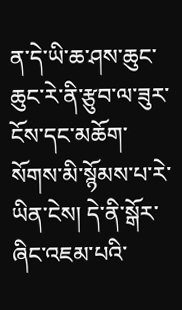ན་དེ་ཡི་ཆ་ཤས་ཆུང་ཆུང་རེ་ནི་རྩུབ་ལ་ཟུར་ངོས་དང་མཆོག་སོགས་མི་སྙོམས་པ་རེ་ཡིན་ངེས། དེ་ནི་སྒོར་ཞིང་འཇམ་པའི་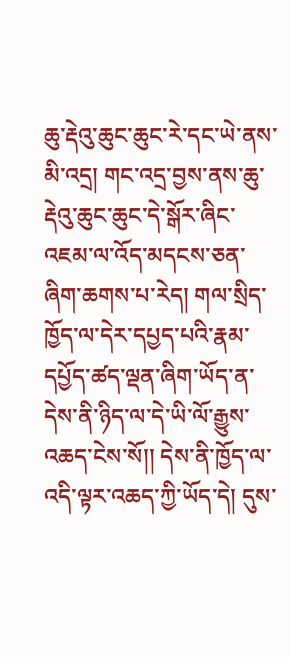ཆུ་རྡེའུ་ཆུང་ཆུང་རེ་དང་ཡེ་ནས་མི་འདྲ། གང་འདྲ་བྱས་ནས་ཆུ་རྡེའུ་ཆུང་ཆུང་དེ་སྒོར་ཞིང་འཇམ་ལ་འོད་མདངས་ཅན་ཞིག་ཆགས་པ་རེད། གལ་སྲིད་ཁྱོད་ལ་དེར་དཔྱད་པའི་རྣམ་དཔྱོད་ཚད་ལྡན་ཞིག་ཡོད་ན་དེས་ནི་ཉིད་ལ་དེ་ཡི་ལོ་རྒྱུས་འཆད་ངེས་སོ།། དེས་ནི་ཁྱོད་ལ་འདི་ལྟར་འཆད་ཀྱི་ཡོད་དེ། དུས་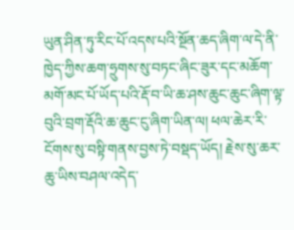ཡུན་ཤིན་ཏུ་རིང་པོ་འདས་པའི་སྔོན་ཆད་ཞིག་ལ་དེ་ནི་ཁྱེད་ཀྱིས་ཆག་ཧྲུགས་སུ་བཏང་ཞིང་ཟུར་དང་མཆོག་མགོ་མང་པོ་ཡོད་པའི་རྡོ་བ་ཡི་ཆ་ཤས་ཆུང་ཆུང་ཞིག་ལྟ་བུའི་བྲག་རྡོའི་ཆ་ཆུང་ངུ་ཞིག་ཡིན་ལ། ཕལ་ཆེར་རི་ངོགས་སུ་བསྟི་གནས་བྱས་ཏེ་བསྡད་ཡོད། རྗེས་སུ་ཆར་ཆུ་ཡིས་བཤལ་འདེད་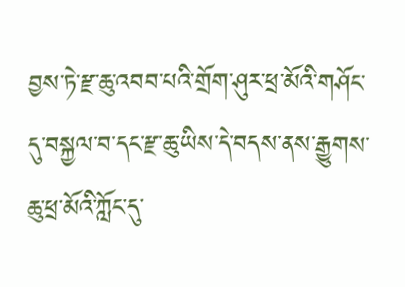བྱས་ཏེ་རྫ་ཆུ་འབབ་པའི་གྲོག་ཤུར་ཕྲ་མོའི་གཤོང་དུ་བསྐྱལ་བ་དང་རྫ་ཆུ་ཡིས་དེ་བདས་ནས་རྒྱུགས་ཆུ་ཕྲ་མོའི་ཀློང་དུ་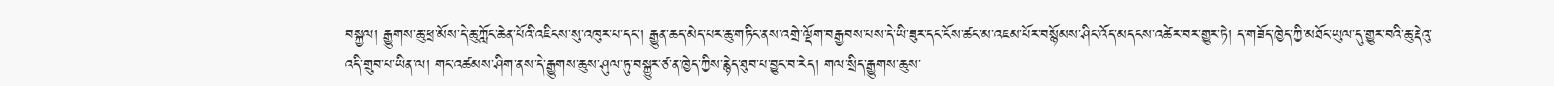བསྐྱལ། རྒྱུགས་ཆུ་ཕྲ་མོས་དེ་ཆུ་ཀློང་ཆེན་པོའི་འཇིངས་སུ་འཁུར་པ་དང་། རྒྱུན་ཆད་མེད་པར་ཆུ་གཏིང་ནས་འགྲེ་ལྡོག་བརྒྱབས་པས་དེ་ཡི་ཟུར་དང་ངོས་ཚང་མ་འཇམ་པོར་བསྙོམས་ཤིང་འོད་མདངས་འཚེར་བར་གྱུར་ཏེ། ད་གཟོད་ཁྱེད་ཀྱི་མཐོང་ཡུལ་དུ་གྱུར་བའི་ཆུ་རྡེའུ་འདི་གྲུབ་པ་ཡིན་ལ། གང་འཚམས་ཤིག་ནས་དེ་རྒྱུགས་ཆུས་ཤུལ་ཏུ་བསྐྱུར་ཙ་ན་ཁྱེད་ཀྱིས་རྙེད་ཐུབ་པ་བྱུང་བ་རེད། གལ་སྲིད་རྒྱུགས་ཆུས་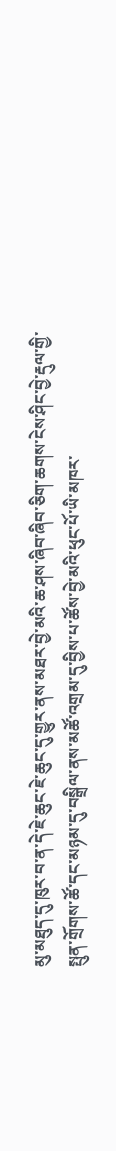མུ་མཐུད་དུ་ཁུར་བ་ན་དེ་ཇེ་ཆུང་ཇེ་ཆུང་དུ་གྱུར་ནས་མཐར་བྱེ་མའི་ཆ་ཤས་ཞིབ་ཞིབ་ཅིག་ཆགས་ངེས་ཤིང་བྱེ་རྡུལ་གྱི་སྤུན་གྲོགས་ཚོ་དང་མཉམ་དུ་བསྒྲིལ་ནས་མཚོ་འགྲམ་དུ་བྱིས་པ་ཚོས་བྱེ་མའི་ཕུང་པོ་ཡི་མཁར་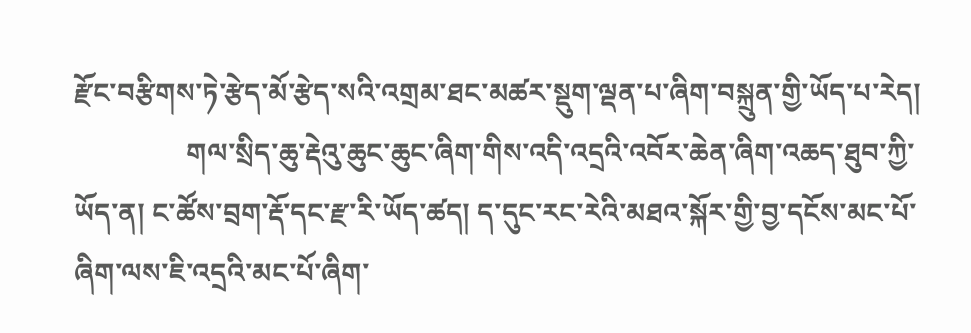རྫོང་བརྩིགས་ཏེ་རྩེད་མོ་རྩེད་སའི་འགྲམ་ཐང་མཚར་སྡུག་ལྡན་པ་ཞིག་བསྐྲུན་གྱི་ཡོད་པ་རེད།
                གལ་སྲིད་ཆུ་རྡེའུ་ཆུང་ཆུང་ཞིག་གིས་འདི་འདྲའི་འབོར་ཆེན་ཞིག་འཆད་ཐུབ་ཀྱི་ཡོད་ན། ང་ཚོས་བྲག་རྡོ་དང་རྫ་རི་ཡོད་ཚད། ད་དུང་རང་རེའི་མཐའ་སྐོར་གྱི་བྱ་དངོས་མང་པོ་ཞིག་ལས་ཇི་འདྲའི་མང་པོ་ཞིག་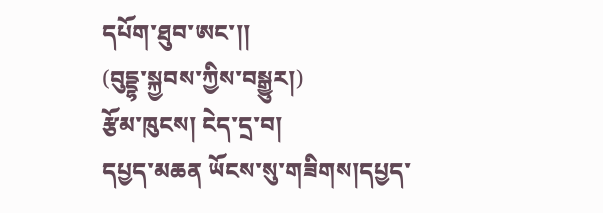དཔོག་ཐུབ་ཨང་།།
(བུདྡྷ་སྐྱབས་ཀྱིས་བསྒྱུར།)
རྩོམ་ཁུངས། ངེད་དྲ་བ།
དཔྱད་མཆན ཡོངས་སུ་གཟིགས།དཔྱད་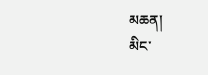མཆན།
མིང་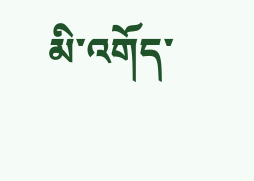མི་འགོད་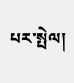པར་སྤེལ།